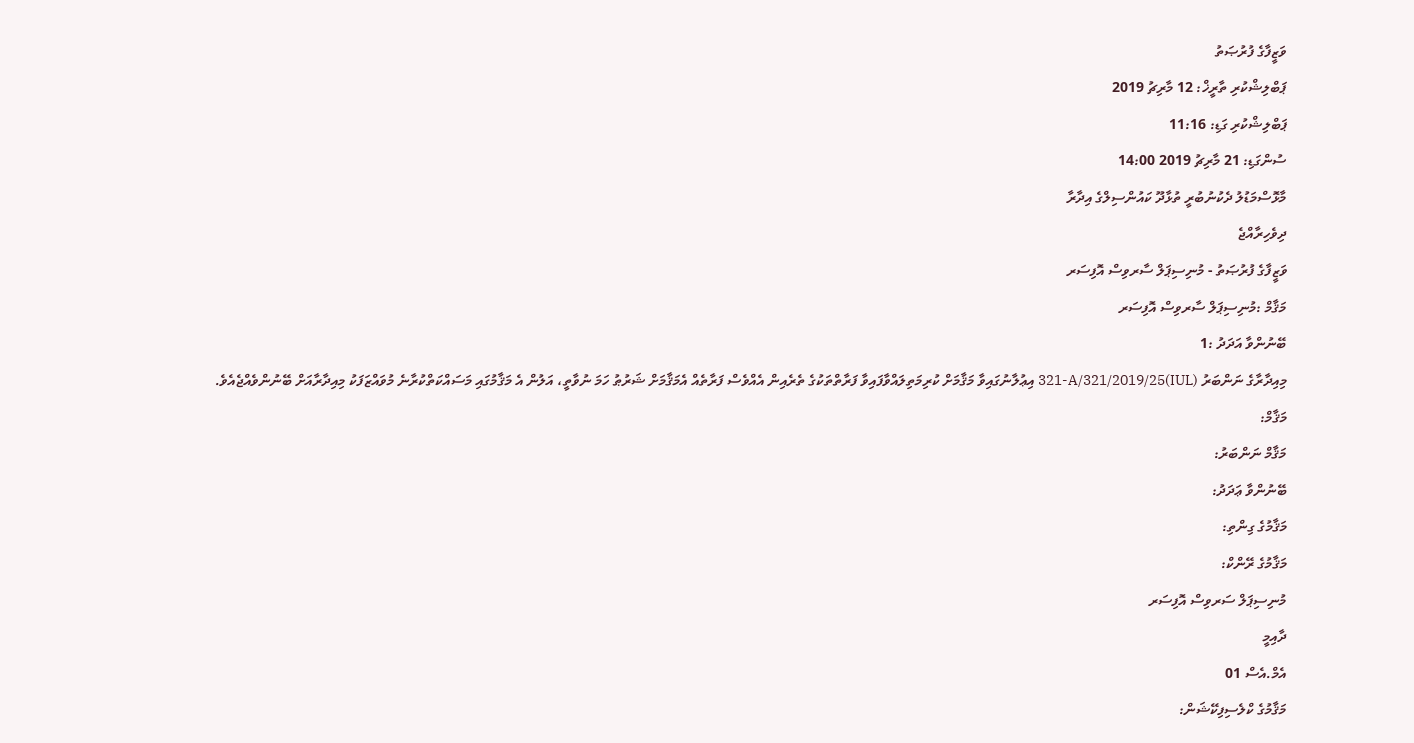ވަޒީފާގެ ފުރުޞަތު
ޕަބްލިޝްކުރި ތާރީޚް: 12 މާރިޗު 2019
ޕަބްލިޝްކުރި ގަޑި: 11:16
ސުންގަޑި: 21 މާރިޗު 2019 14:00
މާޅޮސްމަޑުލު ދެކުނުބުރީ ތުޅާދޫ ކައުންސިލްގެ އިދާރާ
ދިވެހިރާއްޖެ
ވަޒީފާގެ ފުރުޞަތު - މުނިސިޕަލް ސާރވިސް އޮފިސަރ
މަޤާމް :މުނިސިޕަލް ސާރވިސް އޮފިސަރ
ބޭނުންވާ އަދަދު :1
މިއިދާރާގެ ނަންބަރު (IUL)321-A/321/2019/25 އިޢުލާނުގައިވާ މަޤާމަށް ކުރިމަތިލައްވާފައިވާ ފަރާތްތަކުގެ ތެރެއިން އެއްވެސް ފަރާތެއް އެމަޤާމަށް ޝަރުޠު ހަމަ ނުވާތީ، އަލުން އެ މަޤާމުގައި މަސައްކަތްކުރާނެ މުވައްޒަފަކު މިއިދާރާއަށް ބޭނުންވެއްޖެއެވެ.
މަޤާމް:
މަޤާމް ނަންބަރު:
ބޭނުންވާ ޢަދަދު:
މަޤާމުގެ ގިންތި:
މަޤާމުގެ ރޭންކް:
މުނިސިޕަލް ސަރވިސް އޮފިސަރ
ދާއިމީ
އެމް.އެސް 01
މަޤާމުގެ ކްލެސިފިކޭޝަން: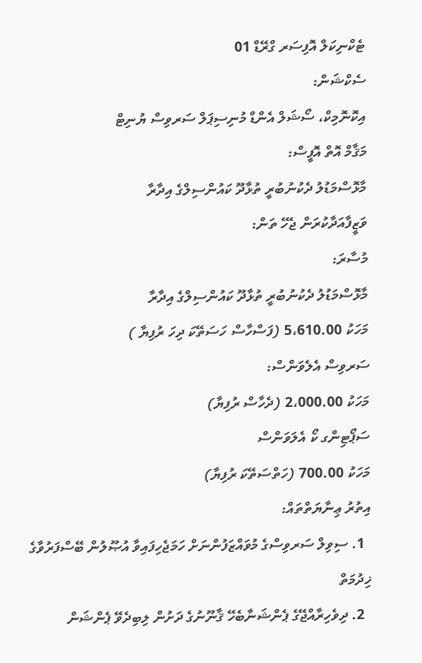ޓެކްނިކަލް އޮފިސަރ ގްރޭޑް 01
ސެކްޝަން:
އިކޮނޮމިކް، ސޯޝަލް އެންޑް މުނިސިޕަލް ސަރވިސް ޔުނިޓް
މަޤާމް އޮތް އޮފީސް:
މާޅޮސްމަޑުލު ދެކުނުބުރީ ތުޅާދޫ ކައުންސިލްގެ އިދާރާ
ވަޒީފާއަދާކުރަން ޖެހޭ ތަން:
މުސާރަ:
މާޅޮސްމަޑުލު ދެކުނުބުރީ ތުޅާދޫ ކައުންސިލްގެ އިދާރާ
މަހަކު 5،610.00 (ފަސްހާސް ހަސަތޭކަ ދިހަ ރުފިޔާ )
ސަރވިސް އެލެވަންސް:
މަހަކު 2،000.00 (ދެހާސް ރުފިޔާ)
ސަޕޯޓިންގ ކޯ އެލަވަންސް
މަހަކު 700.00 (ހަތްސަތޭކަ ރުފިޔާ)
އިތުރު ޢިނާޔަތްތައް:
  1. ސިވިލް ސަރވިސްގެ މުވައްޒަފުންނަށް ހަމަޖެހިފައިވާ އުޞޫލުން ބޭސްފަރުވާގެ ޚިދުމަތް
  2. ދިވެހިރާއްޖޭގެ ޕެންޝަނާބެހޭ ޤާނޫނުގެ ދަށުން ލިބިދެވޭ ޕެންޝަން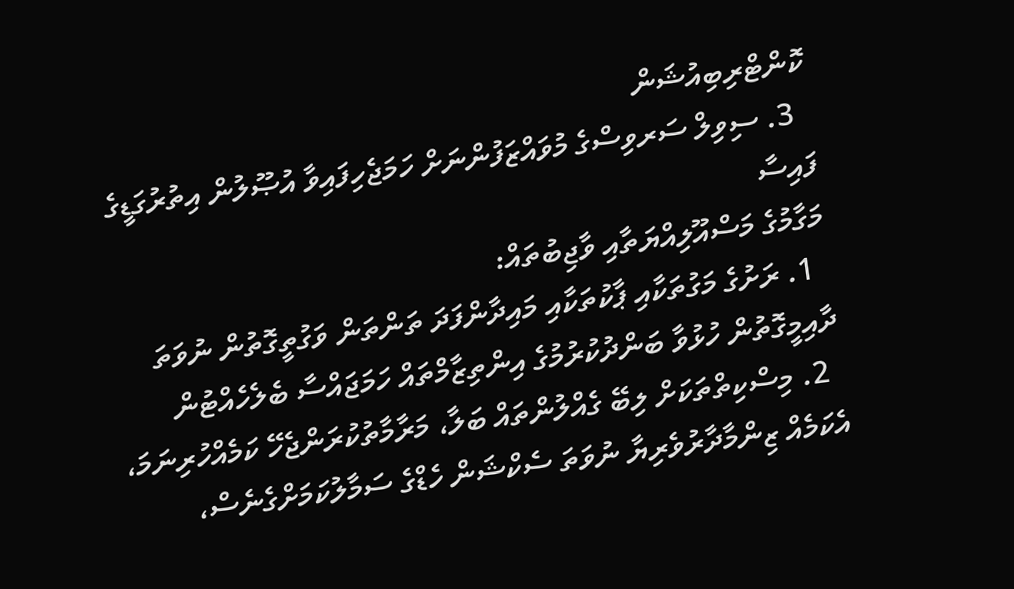ކޮންޓްރިބިއުޝަން
  3. ސިވިލް ސަރވިސްގެ މުވައްޒަފުންނަށް ހަމަޖެހިފައިވާ އުޞޫލުން އިތުރުގަޑީގެ ފައިސާ
މަގާމުގެ މަސްއޫލިއްޔަތާއި ވާޖިބުތައް:
  1. ރަށުގެ މަގުތަކާއި ޕާކުތަކާއި މައިދާންފަދަ ތަންތަން ވަގުތީގޮތުން ނުވަތަ ދާއިމީގޮތުން ހުޅުވާ ބަންދުކުރުމުގެ އިންތިޒާމްތައް ހަމަޖައްސާ ބެލެހެއްޓުން
  2. މިސްކިތްތަކަށް ލިބޭ ގެއްލުންތައް ބަލާ، މަރާމާތުކުރަންޖެހޭ ކަމެއްހުރިނަމަ، އެކަމެއް ޒިންމާދާރުވެރިޔާ ނުވަތަ ސެކްޝަން ހެޑްގެ ސަމާލުކަމަށްގެނެސް،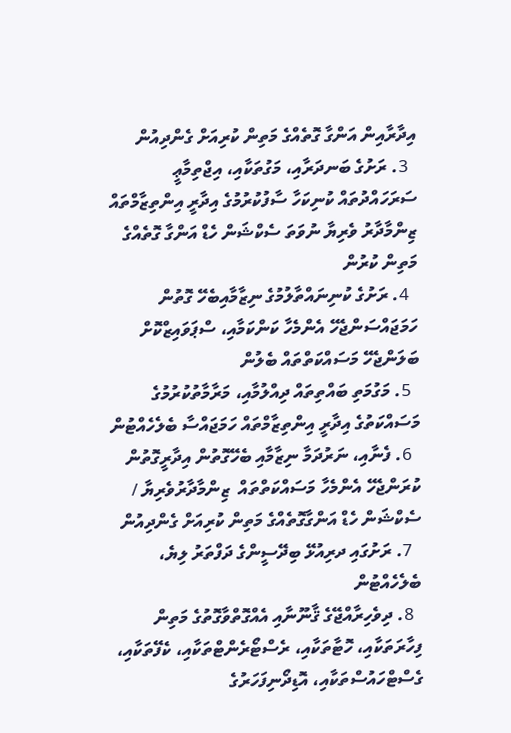އިދާރާއިން އަންގާ ގޮތެއްގެ މަތިން ކުރިއަށް ގެންދިއުން
  3. ރަށުގެ ބަނދަރާއި، މަގުތަކާއި، އިޖްތިމާޢީ ސަރަހައްދުތައް ކުނިކަހާ ސާފުކުރުމުގެ އިދާރީ އިންތިޒާމްތައް ޒިންމާދާރު ވެރިޔާ ނުވަތަ ސެކްޝަން ހެޑް އަންގާ ގޮތެއްގެ މަތިން ކުރުން
  4. ރަށުގެ ކުނިނައްތާލުމުގެ ނިޒާމާއިބެހޭ ގޮތުން ހަމަޖައްސަންޖެހޭ އެންމެހާ ކަންކަމާއި، ސްޕަވައިޒްކޮށް ބަލަންޖެހޭ މަސައްކަތްތައް ބެލުން
  5. މަގުމަތި ބައްތިތައް ދިއްލުމާއި، މަރާމާތުކުރުމުގެ މަސައްކަތުގެ އިދާރީ އިންތިޒާމްތައް ހަމަޖައްސާ ބެލެހެއްޓުން
  6. ފެނާއި، ނަރުދަމާ ނިޒާމާއި ބެހޭގޮތުން އިދާރީގޮތުން ކުރަންޖެހޭ އެންމެހާ މަސައްކަތްތައް  ޒިންމާދާރުވެރިޔާ / ސެކްޝަން ހެޑް އަންގާގޮތެއްގެ މަތިން ކުރިއަށް ގެންދިއުން
  7. ރަށުގައި ދރިއުޅޭ ބިދޭސީންގެ ދަފްތަރު ލިޔެ، ބެލެހެއްޓުން
  8. ދިވެހިރާއްޖޭގެ ޤާނޫނާއި އެއްގޮތްވާގޮތުގެ މަތިން ފިހާރަތަކާއި، ހޮޓާތަކާއި، ރެސްޓޯރެންޓްތަކާއި، ކެފޭތަކާއި، ގެސްޓްހައުސްތަކާއި، އޮޑިދޯނިފަހަރުގެ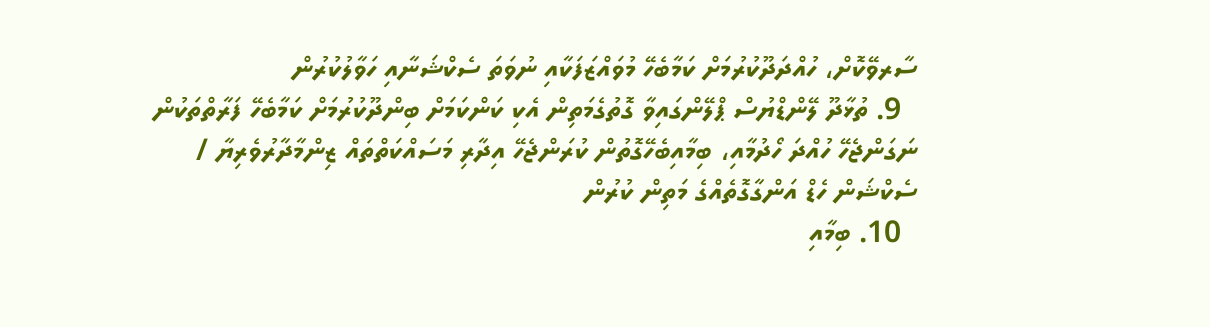ސާރވޭކޮށް، ހުއްދަދޫކުރުމަށް ކަމާބެހޭ މުވައްޒަފަކާއި ނުވަތަ ސެކްޝަނާއި ހަވާލުކުރުން
  9. ތުޅާދޫ ލޭންޑްޔުސް ޕްލޭންގައިވާ ގޮތުގެމަތިން އެކި ކަންކަމަށް ބިންދޫކުރުމަށް ކަމާބެހޭ ފަރާތްތަކުން ނަގަންޖެހޭ ހުއްދަ ހޯދުމާއި، ބިމާއިބެހޭގޮތުން ކުރަންޖެހޭ އިދާރި މަސައްކަތްތައް ޒިންމާދާރުވެރިޔާ / ސެކްޝަން ހެޑް އަންގާގޮތެއްގެ މަތިން ކުރުން
  10. ބިމާއި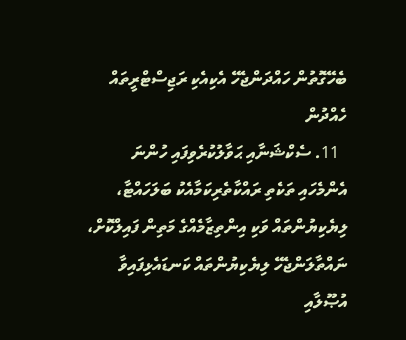ބެހޭގޮތުން ހައްދަންޖެހޭ އެކިއެކި ރަޖިސްޓްރީތައް ހެއްދުން
  11. ސެކްޝަނާއި ޙަވާލުކުރެވިފައި ހުންނަ އެންމެހައި ތަކެތި ރައްކާތެރިކަމާއެކު ބަލަހައްޓާ، ލިޔެކިޔުންތައް ވަކި އިންތިޒާމެއްގެ މަތިން ފައިލްކޮށް، ނައްތާލަންޖެހޭ ލިޔެކިޔުންތައް ކަނޑައެޅިފައިވާ އުޞޫލާއި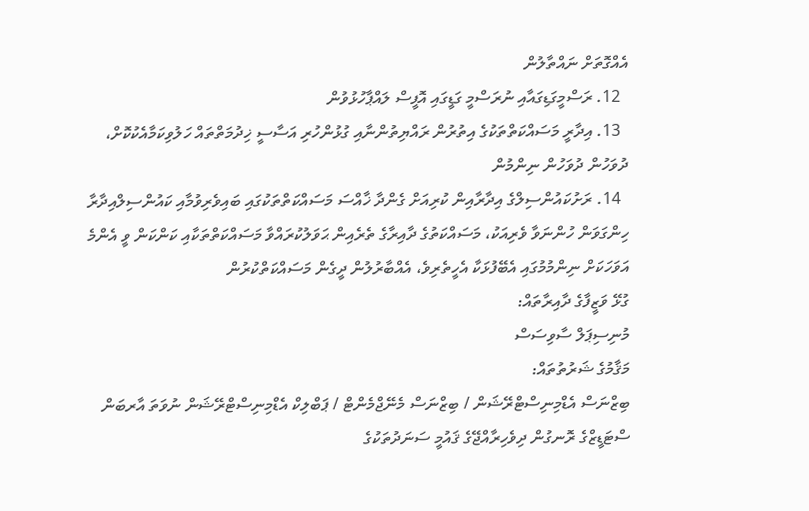އެއްގޮތަށް ނައްތާލުން
  12. ރަސްމީގަޑިގައާއި ނުރަސްމީ ގަޑީގައި އޮފީސް ލައްޕާހުޅުވުން
  13. އިދާރީ މަސައްކަތްތަކުގެ އިތުރުން ރައްޔިތުންނާއި ގުޅުންހުރި އަސާސީ ޚިދުމަތްތައް ހަލުވިކަމާއެކުކޮށް، ދުވަހުން ދުވަހުން ނިންމުން
  14. ރަށުކައުންސިލްގެ އިދާރާއިން ކުރިއަށް ގެންދާ ޚާއްސަ މަސައްކަތްތަކުގައި ބައިވެރިވުމާއި ކައުންސިލްއިދާރާ ހިންގަވަން ހުންނަވާ ވެރިއަކު، މަސައްކަތުގެ ދާއިރާގެ ތެރެއިން ޙަވަލުކުރައްވާ މަސައްކަތްތަކާއި ކަންކަން ވީ އެންމެ އަވަހަކަށް ނިންމުމުގައި އެބޭފުޅަކާ އެހީތެރިވެ، އެއްބާރުލުން ދީގެން މަސައްކަތްކުރުން
ގުޅޭ ވަޒީފާގެ ދާއިރާތައް:
މުނިސިޕަލް ސާވިސަސް
މަޤާމުގެ ޝަރުތުތައް:
ބިޒްނަސް އެޑްމިނިސްޓްރޭޝަން / ބިޒްނަސް މެނޭޖްމެންޓް / ޕަބްލިކް އެޑްމިނިސްޓްރޭޝަން ނުވަތަ އާރބަން ސްޓަޑީޒްގެ ރޮނގުން ދިވެހިރާއްޖޭގެ ޤައުމީ ސަނަދުތަކުގެ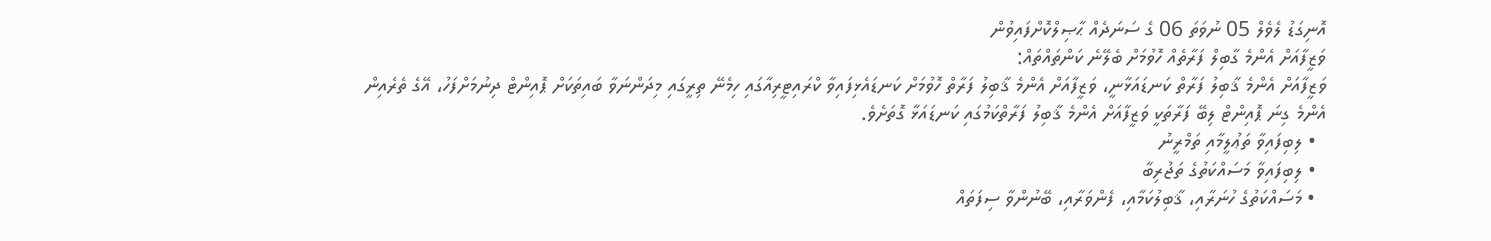އޮނިގަޑު ލެވެލް 05 ނުވަތަ 06 ގެ ސަނަދެއް ޙާޞިލްކޮށްފައިވުން
ވަޒީފާއަށް އެންމެ ގާބިލް ފަރާތެއް ހޮވުމަށް ބެލޭނެ ކަންތައްތައް:
ވަޒީފާއަށް އެންމެ ޤާބިލު ފަރާތް ކަނޑައަޅާނީ، ވަޒީފާއަށް އެންމެ ޤާބިލު ފަރާތް ހޮވުމަށް ކަނޑައެޅިފައިވާ ކްރައިޓީރިއާގައި ހިމެނޭ ތިރީގައި މިދަންނަވާ ބައިތަކަށް ޕޮއިންޓް ދިނުމަށްފަހު، އޭގެ ތެރެއިން އެންމެ ގިނަ ޕޮއިންޓް ލިބޭ ފަރާތަކީ ވަޒީފާއަށް އެންމެ ޤާބިލު ފަރާތްކަމުގައި ކަނޑައަޅާ ގޮތަށެވެ.
  • ލިބިފައިވާ ތަޢުލީމާއި ތަމްރީނު
  • ލިބިފައިވާ މަސައްކަތުގެ ތަޖުރިބާ
  • މަސައްކަތުގެ ހުނަރާއި، ޤާބިލުކަމާއި، ފެންވަރާއި، ބޭނުންވާ ސިފަތައް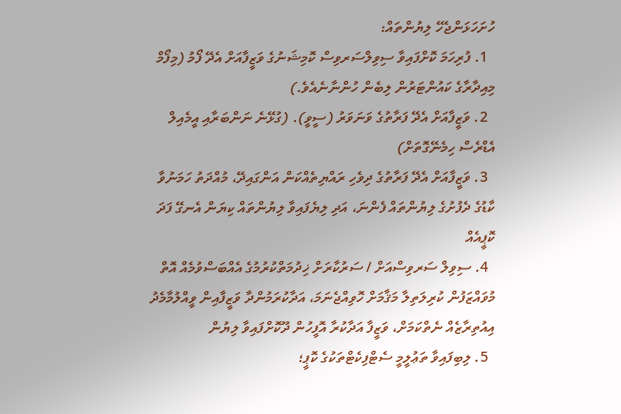ހުށަހަޅަންޖެހޭ ލިޔުންތައް:
  1. ފުރިހަމަ ކޮށްފައިވާ ސިވިލްސަރވިސް ކޮމިޝަނުގެ ވަޒީފާއަށް އެދޭ ފޯމު (މިފޯމް މިއިދާރާގެ ކައުންޓަރުން ލިބެން ހުންނާނެއެވެ.)
  2. ވަޒީފާއަށް އެދޭ ފަރާތުގެ ވަނަވަރު (ސީވީ). (ގުޅޭނެ ނަންބަރާއި އީމެއިލް އެޑްރެސް ހިމެނޭގޮތަށް)
  3. ވަޒީފާއަށް އެދޭ ފަރާތުގެ ދިވެހި ރައްޔިތެއްކަން އަންގައިދޭ، މުއްދަތު ހަމަނުވާ ކާޑުގެ ދެފުށުގެ ލިޔުންތައް ފެންނަ، އަދި ލިޔެފައިވާ ލިޔުންތައް ކިޔަން އެނގޭ ފަދަ ކޮޕީއެއް
  4. ސިވިލް ސަރވިސްއަށް / ސަރުކާރަށް ޚިދުމަތްކުރުމުގެ އެއްބަސްވުމެއް އޮތް މުވައްޒަފުން ކުރިލަތިލާ މަޤާމަށް ހޮވިއްޖެނަމަ، އަދާކުރަމުންދާ ވަޒީފާއިން ވީއްލުމާމެދު އިއުތިރާޒެއް ނެތްކަމަށް، ވަޒީފާ އަދާކުރާ އޮފީހުން ދޫކޮށްފައިވާ ލިޔުން
  5. ލިބިފައިވާ ތަޢުލީމީ ސެޓްފިކެޓްތަކުގެ ކޮޕީ؛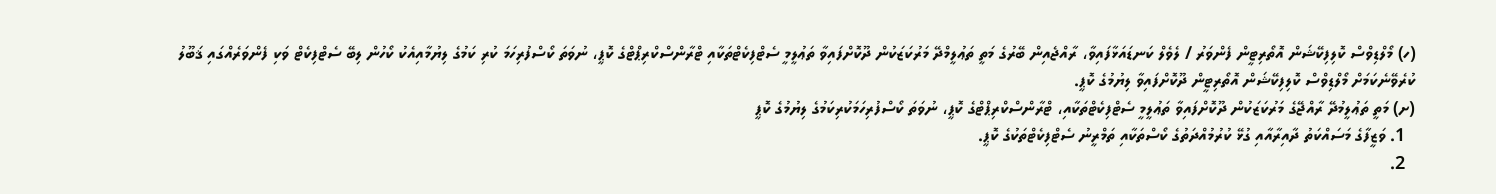(ހ) މޯލްޑިވްސް ކޮލިފިކޭޝަން އޮތޯރިޓީން ފެންވަރު / ލެވެލް ކަނޑައަޅާފައިވާ، ރާއްޖެއިން ބޭރުގެ މަތީ ތަޢުލީމްދޭ މަރުކަޒަކުން ދޫކޮށްފައިވާ ތަޢުލީމީ ސެޓްފިކެޓްތަކާއި ޓްރާންސްކްރިޕްޓްގެ ކޮޕީ، ނުވަތަ ކޯސްފުރިހަމަ ކުރި ކަމުގެ ލިޔުމާއިއެކު ކޯހުން ލިބޭ ސެޓްފިކެޓް ވަކި ފެންވަރެއްގައި ޤަބޫލު ކުރެވޭނެކަމަށް މޯލްޑިވްސް ކޮލިފިކޭޝަން އޮތޯރިޓީން ދޫކޮށްފައިވާ ލިޔުމުގެ ކޮޕީ.
(ށ) މަތީ ތަޢުލީމުދޭ ރާއްޖޭގެ މަރުކަޒަކުން ދޫކޮށްފައިވާ ތަޢުލީމީ ސެޓްފިކެޓްތަކާއި، ޓްރާންސްކްރިޕްޓްގެ ކޮޕީ، ނުވަތަ ކޯސްފުރިހަމަކުރިކަމުގެ ލިޔުމުގެ ކޮޕީ
  1. ވަޒީފާގެ މަސައްކަތު ދާއިރާއާއި ގުޅޭ ކުރުމުއްދަތުގެ ކޯސްތަކާއި ތަމްރީނު ސެޓްފިކެޓްތަކުގެ ކޮޕީ.
  2.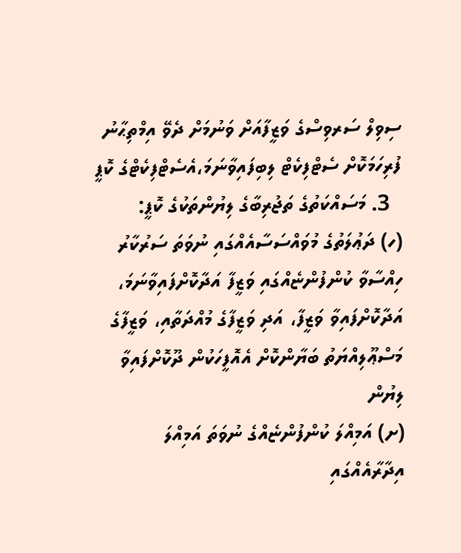ސިވިލް ސަރވިސްގެ ވަޒީފާއަށް ވަނުމަށް ދެވޭ އިމްތިޙާނު ފުރިހަމަކޮށް ސެޓްފިކެޓް ލިބިފައިވާނަމަ،އެސެޓްފިކެޓްގެ ކޮޕީ
  3. މަސައްކަތުގެ ތަޖުރިބާގެ ލިޔުންތަކުގެ ކޮޕީ:
(ހ) ދަޢުލަތުގެ މުވައްސަސާއެއްގައި ނުވަތަ ސަރުކާރު ހިއްސާވާ ކުންފުންޏެއްގައި ވަޒީފާ އަދާކޮށްފައިވާނަމަ، އަދާކޮށްފައިވާ ވަޒީފާ، އަދި ވަޒީފާގެ މުއްދަތާއި، ވަޒީފާގެ މަސްޢޫލިއްޔަތު ބަޔާންކޮށް އެއޮފީހަކުން ދޫކޮށްފައިވާ ލިޔުން
(ށ) އަމިއްލަ ކުންފުންޏެއްގެ ނުވަތަ އަމިއްލަ އިދާރާއެއްގައި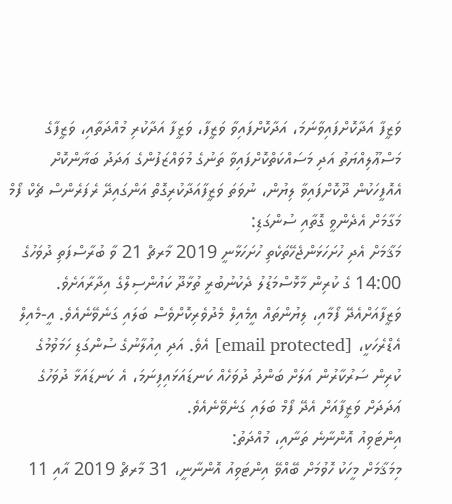ވަޒީފާ އަދާކޮށްފައިވާނަމަ، އަދާކޮށްފައިވާ ވަޒީފާ، ވަޒީފާ އަދާކުރި މުއްދަތާއި، ވަޒީފާގެ މަސްޢޫލިއްޔަތު އަދި މަސައްކަތްކޮށްފައިވާ ތަނުގެ މުވައްޒަފުންގެ ޢަދަދު ބަޔާންކޮށް އެއޮފީހަކުން ދޫކޮށްފައިވާ ލިޔުން، ނުވަތަ ވަޒީފާއަދާކުރިގޮތް އަންގައިދޭ ރެފަރެންސް ޗެކް ފޯމް
މަގާމަށް އެދެންވީ ގޮތާއި ސުންގަޑި:
މަޤާމަށް އެދި ހުށަހަޅަންޖެހޭތަކެތި ހުށަހަޅާނީ 2019 މާރޗް 21 ވާ ބުރާސްފަތި ދުވަހުގެ 14:00 ގެ ކުރިން މާޅޮސްމަޑުލު ދެކުނުބުރީ ތުޅާދޫ ކައުންސިލްގެ އިދާރާއަށެވެ. ވަޒީފާއަށްއެދޭ ފޯމާއި، ލިޔުންތައް އީމެއިލް މެދުވެރިކޮށްވެސް ބަލައި ގަނެވޭނެއެވެ. އީ-މެއިލް އެޑްރެހަކީ، [email protected] އެވެ. އަދި އިއުލާނުގެ ސުންގަޑި ހަމަވުމުގެ ކުރިން ސަރުކާރުން އަލަށް ބަންދު ދުވަހެއް ކަނޑައަޅައިފިނަމަ، އެ ކަނޑައަޅާ ދުވަހުގެ ޢަދަދަށް ވަޒީފާއަށް އެދޭ ފޯމް ބަލައި ގަނެވޭނެއެވެ.
އިންޓަވިއު އޮންނާނެ ތަނާއި، މުއްދަތު:
މިމަޤާމަށް މީހަކު ހޮވުމަށް ބޭއްވޭ އިންޓަވިއު އޮންނާނީ، 31 މާރޗް 2019 އާއި 11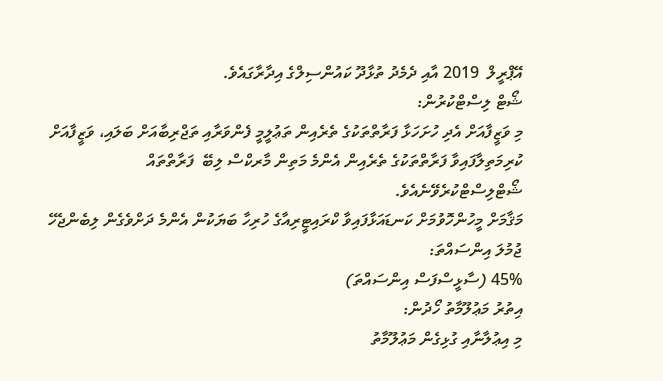އޭޕްރީލް  2019 އާއި ދެމެދު ތުޅާދޫ ކައުންސިލްގެ އިދާރާގައެވެ.
ޝޯޓް ލިސްޓްކުރުން:
މި ވަޒީފާއަށް އެދި ހުށަހަޅާ ފަރާތްތަކުގެ ތެރެއިން ތަޢުލީމީ ފެންވަރާއި ތަޖްރިބާއަށް ބަލައި، ވަޒީފާއަށް ކުރިމަތިލާފައިވާ ފަރާތްތަކުގެ ތެރެއިން އެންމެ މަތިން މާރކްސް ލިބޭ  ފަރާތްތައް ޝޯޓްލިސްޓްކުރެވޭނެއެވެ.
މަޤާމަށް މީހުންހޮވުމަށް ކަނޑައަޅާފައިވާ ކްރައިޓީރިއާގެ ހުރިހާ ބަޔަކުން އެންމެ ދަށްވެގެން ލިބެންޖެހޭ ޖުމުލަ އިންސައްތަ:
45% (ސާޅީސްފަސް އިންސައްތަ)
އިތުރު މަޢުލޫމާތު ހޯދުން:
މި އިޢުލާނާއި ގުޅިގެން މަޢުލޫމާތު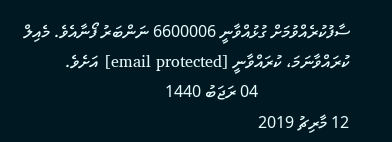ސާފުކުރެއްވުމަށް ގުޅުއްވާނީ 6600006 ނަންބަރު ފޯނާއެވެ. މެއިލް ކުރައްވާނަމަ، ކުރައްވާނީ [email protected] އަށެވެ.
                      04 ރަޖަބު 1440
12 މާރިޗު 2019